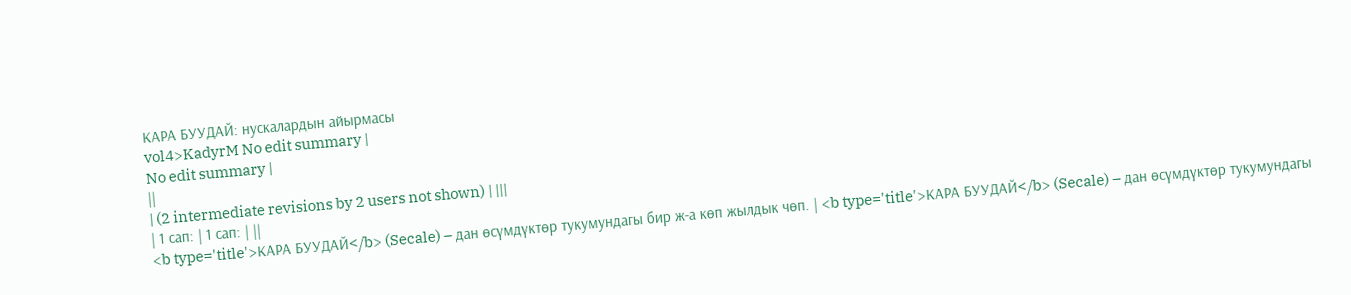КАРА БУУДАЙ: нускалардын айырмасы
vol4>KadyrM No edit summary |
No edit summary |
||
| (2 intermediate revisions by 2 users not shown) | |||
| 1 сап: | 1 сап: | ||
<b type='title'>КАРА БУУДАЙ</b> (Secale) – дан өсүмдүктөр тукумундагы бир ж-а көп жылдык чөп. | <b type='title'>КАРА БУУДАЙ</b> (Secale) – дан өсүмдүктөр тукумундагы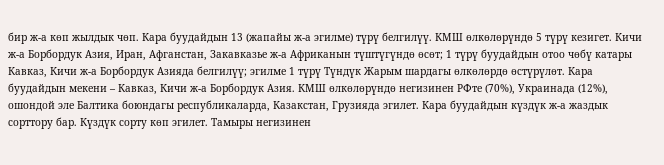бир ж-а көп жылдык чөп. Кара буудайдын 13 (жапайы ж-а эгилме) түрү белгилүү. КМШ өлкөлөрүндө 5 түрү кезигет. Кичи ж-а Борбордук Азия, Иран, Афганстан, Закавказье ж-а Африканын түштүгүндө өсөт; 1 түрү буудайдын отоо чөбү катары Кавказ, Кичи ж-а Борбордук Азияда белгилүү; эгилме 1 түрү Түндүк Жарым шардагы өлкөлөрдө өстүрүлөт. Кара буудайдын мекени – Кавказ, Кичи ж-а Борбордук Азия. КМШ өлкөлөрүндө негизинен РФте (70%), Украинада (12%), ошондой эле Балтика боюндагы республикаларда, Казакстан, Грузияда эгилет. Кара буудайдын күздүк ж-а жаздык сорттору бар. Күздүк сорту көп эгилет. Тамыры негизинен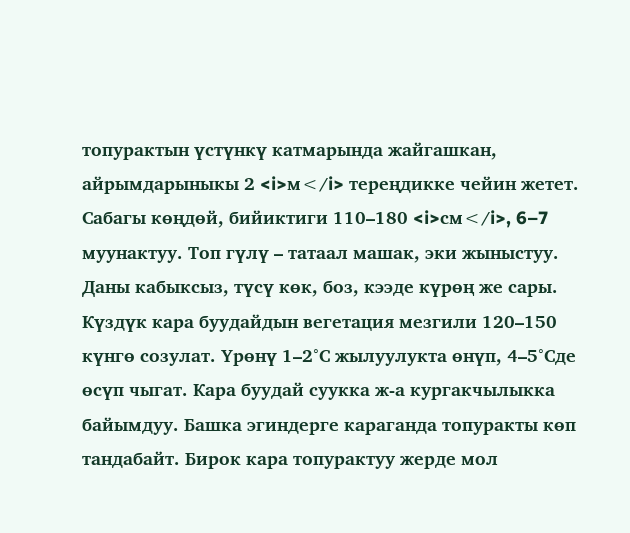топурактын үстүнкү катмарында жайгашкан, айрымдарыныкы 2 <i>м</i> тереңдикке чейин жетет. Сабагы көңдөй, бийиктиги 110–180 <i>см</i>, 6–7 муунактуу. Топ гүлү – татаал машак, эки жыныстуу. Даны кабыксыз, түсү көк, боз, кээде күрөң же сары. Күздүк кара буудайдын вегетация мезгили 120–150 күнгө созулат. Үрөнү 1–2°С жылуулукта өнүп, 4–5°Сде өсүп чыгат. Кара буудай суукка ж-а кургакчылыкка байымдуу. Башка эгиндерге караганда топуракты көп тандабайт. Бирок кара топурактуу жерде мол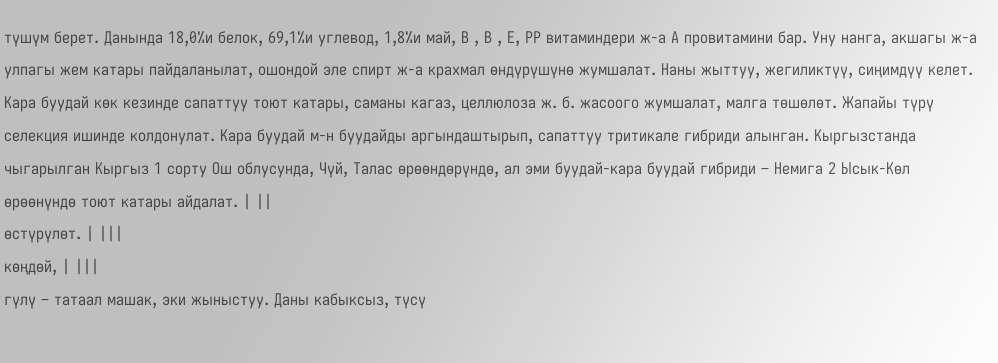түшүм берет. Данында 18,0%и белок, 69,1%и углевод, 1,8%и май, В , В , Е, РР витаминдери ж-а А провитамини бар. Уну нанга, акшагы ж-а улпагы жем катары пайдаланылат, ошондой эле спирт ж-а крахмал өндүрүшүнө жумшалат. Наны жыттуу, жегиликтүү, сиңимдүү келет. Кара буудай көк кезинде сапаттуу тоют катары, саманы кагаз, целлюлоза ж. б. жасоого жумшалат, малга төшөлөт. Жапайы түрү селекция ишинде колдонулат. Кара буудай м-н буудайды аргындаштырып, сапаттуу тритикале гибриди алынган. Кыргызстанда чыгарылган Кыргыз 1 сорту Ош облусунда, Чүй, Талас өрөөндөрүндө, ал эми буудай-кара буудай гибриди – Немига 2 Ысык-Көл өрөөнүндө тоют катары айдалат. | ||
өстүрүлөт. | |||
көңдөй, | |||
гүлү – татаал машак, эки жыныстуу. Даны кабыксыз, түсү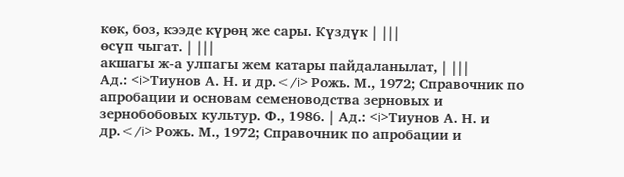көк, боз, кээде күрөң же сары. Күздүк | |||
өсүп чыгат. | |||
акшагы ж-а улпагы жем катары пайдаланылат, | |||
Ад.: <i>Тиунов А. Н. и др.</i> Рожь. М., 1972; Справочник по апробации и основам семеноводства зерновых и зернобобовых культур. Ф., 1986. | Ад.: <i>Тиунов А. Н. и др.</i> Рожь. М., 1972; Справочник по апробации и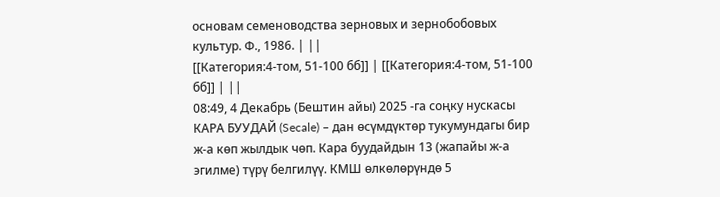основам семеноводства зерновых и зернобобовых культур. Ф., 1986. | ||
[[Категория:4-том, 51-100 бб]] | [[Категория:4-том, 51-100 бб]] | ||
08:49, 4 Декабрь (Бештин айы) 2025 -га соңку нускасы
КАРА БУУДАЙ (Secale) – дан өсүмдүктөр тукумундагы бир ж-а көп жылдык чөп. Кара буудайдын 13 (жапайы ж-а эгилме) түрү белгилүү. КМШ өлкөлөрүндө 5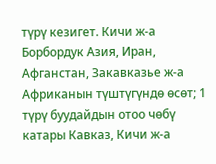түрү кезигет. Кичи ж-а Борбордук Азия, Иран, Афганстан, Закавказье ж-а Африканын түштүгүндө өсөт; 1 түрү буудайдын отоо чөбү катары Кавказ, Кичи ж-а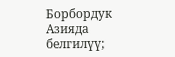Борбордук Азияда белгилүү;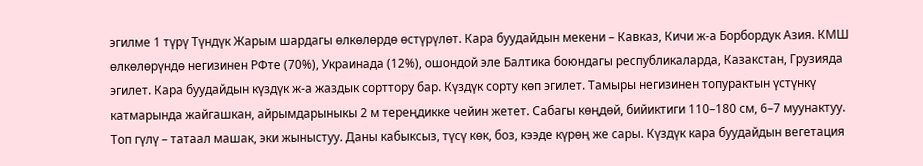эгилме 1 түрү Түндүк Жарым шардагы өлкөлөрдө өстүрүлөт. Кара буудайдын мекени – Кавказ, Кичи ж-а Борбордук Азия. КМШ өлкөлөрүндө негизинен РФте (70%), Украинада (12%), ошондой эле Балтика боюндагы республикаларда, Казакстан, Грузияда эгилет. Кара буудайдын күздүк ж-а жаздык сорттору бар. Күздүк сорту көп эгилет. Тамыры негизинен топурактын үстүнкү катмарында жайгашкан, айрымдарыныкы 2 м тереңдикке чейин жетет. Сабагы көңдөй, бийиктиги 110–180 см, 6–7 муунактуу. Топ гүлү – татаал машак, эки жыныстуу. Даны кабыксыз, түсү көк, боз, кээде күрөң же сары. Күздүк кара буудайдын вегетация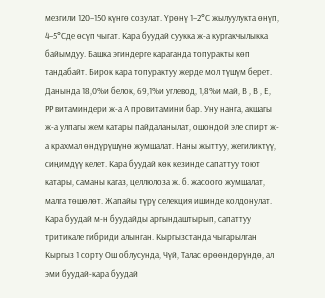мезгили 120–150 күнгө созулат. Үрөнү 1–2°С жылуулукта өнүп, 4–5°Сде өсүп чыгат. Кара буудай суукка ж-а кургакчылыкка байымдуу. Башка эгиндерге караганда топуракты көп тандабайт. Бирок кара топурактуу жерде мол түшүм берет. Данында 18,0%и белок, 69,1%и углевод, 1,8%и май, В , В , Е, РР витаминдери ж-а А провитамини бар. Уну нанга, акшагы ж-а улпагы жем катары пайдаланылат, ошондой эле спирт ж-а крахмал өндүрүшүнө жумшалат. Наны жыттуу, жегиликтүү, сиңимдүү келет. Кара буудай көк кезинде сапаттуу тоют катары, саманы кагаз, целлюлоза ж. б. жасоого жумшалат, малга төшөлөт. Жапайы түрү селекция ишинде колдонулат. Кара буудай м-н буудайды аргындаштырып, сапаттуу тритикале гибриди алынган. Кыргызстанда чыгарылган Кыргыз 1 сорту Ош облусунда, Чүй, Талас өрөөндөрүндө, ал эми буудай-кара буудай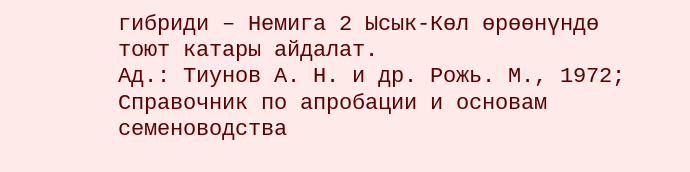гибриди – Немига 2 Ысык-Көл өрөөнүндө тоют катары айдалат.
Ад.: Тиунов А. Н. и др. Рожь. М., 1972; Справочник по апробации и основам семеноводства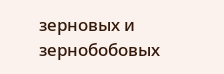зерновых и зернобобовых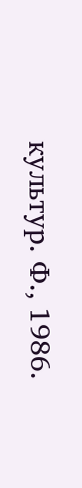культур. Ф., 1986.